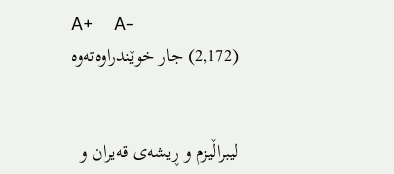A+    A-
(2,172) جار خوێندراوەتەوە


ليبراڵيزم و ڕيشه‌ى قه‌يران و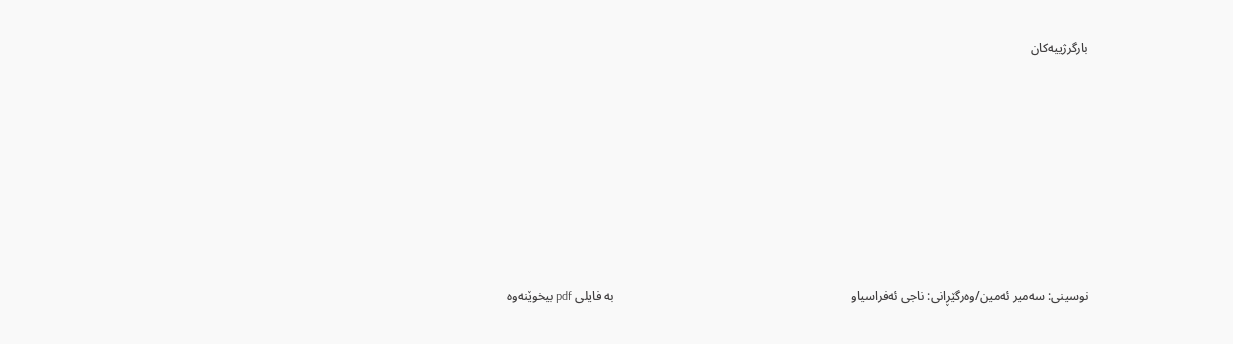بارگرژييه‌كان









نوسينى: سه‌مير ئه‌مين/وه‌رگێڕانى: ناجى ئه‌فراسياو                                                                            به‌ فايلى pdf بيخوێنه‌وه‌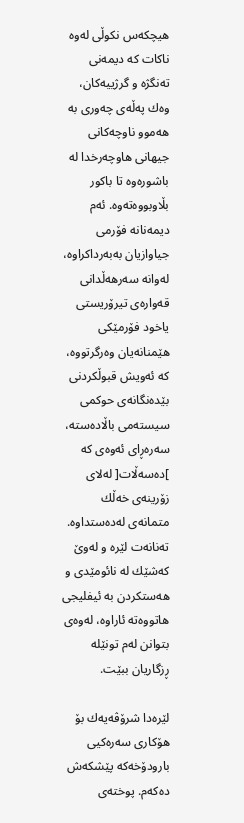هيچكه‌س نكوڵى له‌وه‌ ناكات كه‌‌ ديمه‌نى ته‌نگژه‌ و گرژييه‌كان، وه‌ك په‌ڵه‌ى چه‌ورى به‌ هه‌موو ناوچه‌كانى جيهانى هاوچه‌رخدا له‌ باشوره‌وه‌ تا باكور بڵاوبووه‌ته‌وه‌. ئه‌م ديمه‌نانه‌ فۆرمى جياوازيان به‌به‌رداكراوه‌، له‌وانه‌ سه‌رهه‌ڵدانى قه‌واره‌ى تيرۆريستى ياخود فۆرمێكى هێمنانه‌يان وه‌رگرتووه‌، كه‌ ئه‌ويش قبوڵكردنى بێده‌نگانه‌ى حوكمى سيسته‌مى باڵاده‌سته‌، سه‌ره‌ڕاى ئه‌وه‌ى كه‌ ]ده‌سه‌ڵات[ له‌لاى زۆرينه‌ى خه‌ڵك متمانه‌ى له‌ده‌ستداوه‌. ته‌نانه‌ت لێره‌ و له‌وێ كه‌شێك له‌ نائومێدى و هه‌ستكردن به‌ ئيفليجى هاتووه‌ته‌ ئاراوه‌، له‌وه‌ى بتوانن له‌م تونێله‌ ڕزگاريان ببێت.

لێره‌دا شرۆڤه‌يه‌ك بۆ هۆكارى سه‌ره‌كيى بارودۆخه‌كه‌ پێشكه‌ش ده‌كه‌م. پوخته‌ى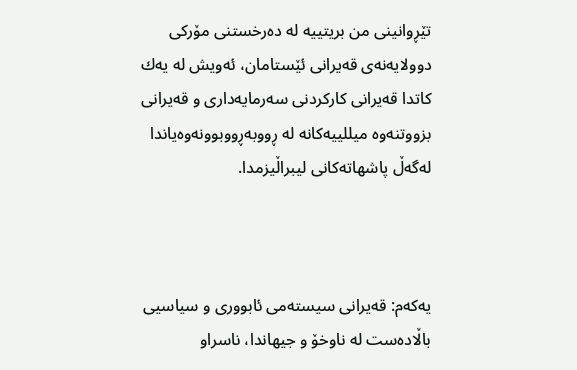تێڕوانينى من بريتييه‌ له‌ ده‌رخستنى مۆركى دوولايه‌نه‌ى قه‌يرانى ئێستامان، ئه‌ويش له‌ يه‌ك كاتدا قه‌يرانى كاركردنى سه‌رمايه‌دارى و قه‌يرانى بزووتنه‌وه‌ ميللييه‌كانه‌ له‌ ڕووبه‌ڕووبوونه‌وه‌ياندا له‌گه‌ڵ پاشهاته‌كانى ليبراڵيزمدا.



يه‌كه‌م: قه‌يرانى سيسته‌مى ئابوورى و سياسيى باڵاده‌ست له‌ ناوخۆ و جيهاندا، ناسراو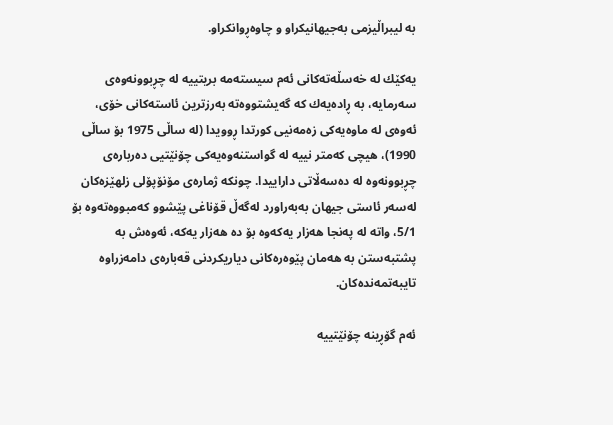به‌ ليبراڵيزمى به‌جيهانيكراو و چاوه‌ڕوانكراو.

يه‌كێك له‌ خه‌سڵه‌ته‌كانى ئه‌م سيسته‌مه‌ بريتييه‌ له‌ چڕبوونه‌وه‌ى سه‌رمايه‌، به‌ ڕاده‌يه‌ك كه‌ گه‌يشتووه‌ته‌ به‌رزترين ئاسته‌كانى خۆى، ئه‌وه‌ى له‌ ماوه‌يه‌كى زه‌مه‌نيى كورتدا ڕوويدا (له‌ ساڵى 1975 بۆ ساڵى 1990)، هيچى كه‌متر نييه‌ له‌ گواستنه‌وه‌يه‌كى چۆنێتيى ده‌ر‌باره‌ى چڕبوونه‌وه‌ له‌ ده‌سه‌ڵاتى داراييدا. چونكه‌ ژماره‌ى مۆنۆپۆلى‌ زلهێزه‌كان له‌سه‌ر ئاستى جيهان به‌به‌راورد له‌گه‌ڵ قۆناغى پێشوو كه‌مبووه‌ته‌وه‌ بۆ 5/1، واته‌ له‌ په‌نجا هه‌زار يه‌كه‌وه‌ بۆ ده‌ هه‌زار يه‌كه‌، ئه‌وه‌ش به‌ پشتبه‌ستن به ‌هه‌مان پێوه‌ره‌كانى دياريكردنى قه‌باره‌ى دامه‌زراوه‌ تايبه‌تمه‌نده‌كان.

ئه‌م گۆڕينه‌‌ چۆنێتييه‌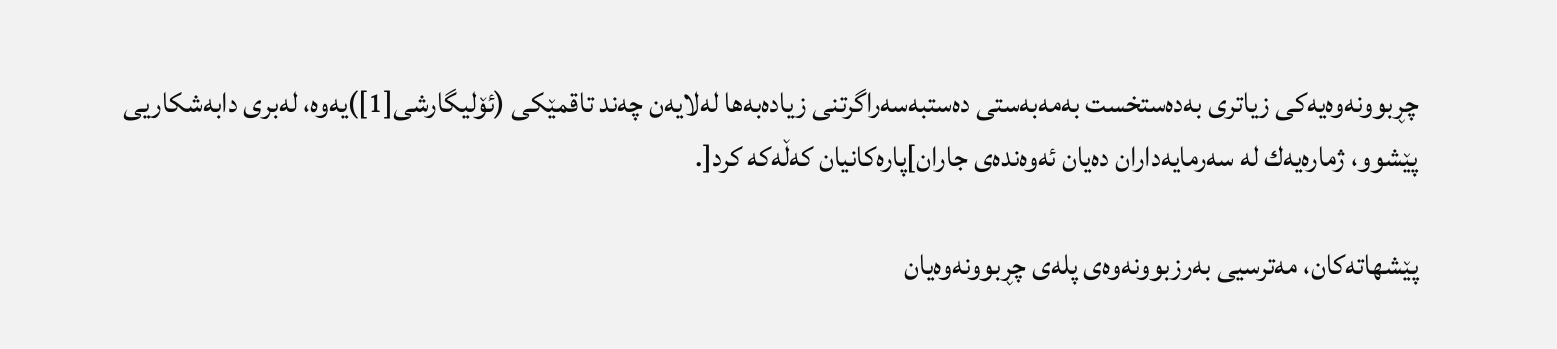چڕبوونه‌وه‌يه‌كى زياترى به‌ده‌ستخست به‌مه‌به‌ستى ده‌ستبه‌سه‌راگرتنى زياده‌به‌ها له‌لايه‌ن چه‌ند تاقمێكى (ئۆليگارشى[1])يه‌وه‌، له‌برى دابه‌شكاريى پێشوو، ژماره‌يه‌ك له‌ سه‌رمايه‌داران ده‌يان ئه‌وه‌نده‌ى جاران]پاره‌كانيان كه‌ڵه‌كه‌ كرد[.

پێشهاته‌كان، مه‌ترسيى به‌رزبوونه‌وه‌ى پله‌ى چڕبوونه‌وه‌يان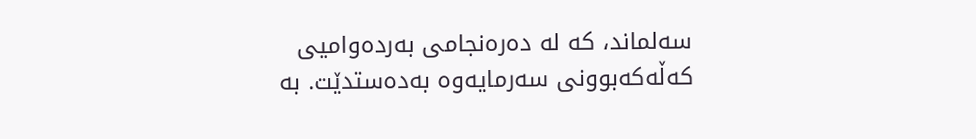سه‌لماند، كه‌ له‌ ده‌ره‌نجامى به‌رده‌واميى كه‌ڵه‌كه‌بوونى سه‌رمايه‌وه‌ به‌ده‌ستدێت. به‌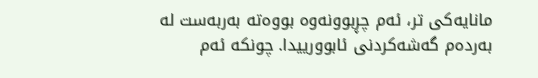مانايه‌كى تر، ئه‌م چڕبوونه‌وه‌ بووه‌ته‌ به‌ربه‌ست له‌ به‌رده‌م گه‌شه‌كردنى ئابوورييدا. چونكه‌‌ ئه‌م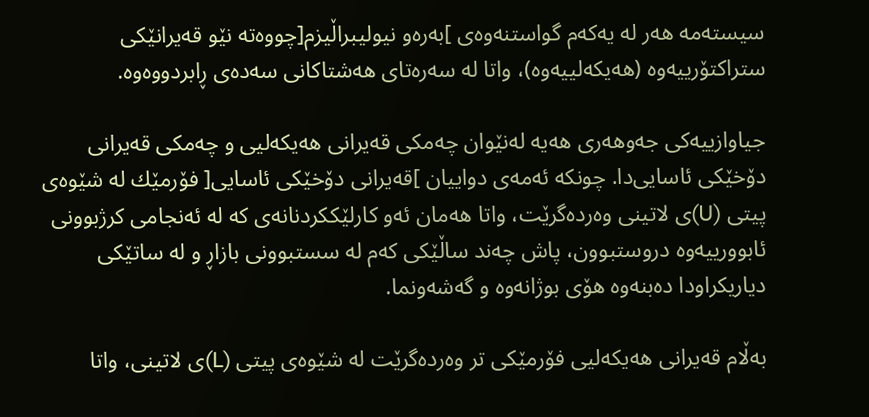سيسته‌مه‌ هه‌ر له‌ يه‌كه‌م گواستنه‌وه‌ى ]به‌ره‌و نيوليبراڵيزم[چووه‌ته‌ نێو قه‌يرانێكى ستراكتۆرييه‌وه (هه‌يكه‌لييه‌وه‌)، واتا له‌ سه‌ره‌تاى هه‌شتاكانى سه‌ده‌ى ڕابردووه‌وه‌.

جياوازييه‌كى جه‌وهه‌رى هه‌يه‌ له‌نێوان چه‌مكى قه‌يرانى هه‌يكه‌ليى و چه‌مكى قه‌يرانى دۆخێكى ئاسايى‌دا. چونكه‌ ئه‌مه‌ى دواييان ]قه‌يرانى دۆخێكى ئاسايى[ فۆرمێك له‌ شێوه‌ى پيتى (U)ى لاتينى وه‌رده‌گرێت، واتا هه‌مان ئه‌و كارلێككردنانه‌ى كه‌ له‌ ئه‌نجامى كرژبوونى ئابوورييه‌وه‌ دروستبوون، پاش چه‌ند ساڵێكى كه‌م له‌ سستبوونى بازاڕ و له‌ ساتێكى دياريكراودا ده‌بنه‌وه‌‌ هۆى بوژانه‌وه‌ و گه‌شه‌ونما.

به‌ڵام قه‌يرانى هه‌يكه‌ليى فۆرمێكى تر وه‌رده‌گرێت له‌ شێوه‌ى پيتى (L)ى لاتينى، واتا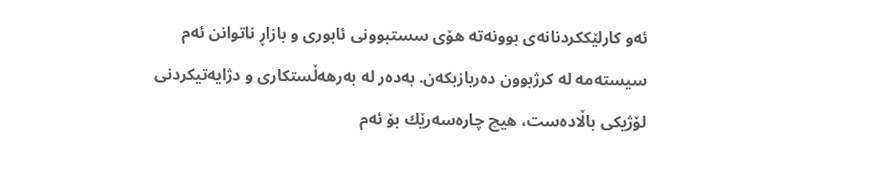ئه‌و كارلێككردنانه‌ى بوونه‌ته‌ هۆى سستبوونى ئابورى و بازاڕ ناتوانن ئه‌م سيسته‌مه‌ له‌ كرژبوون ده‌ربازبكه‌ن. به‌ده‌ر له‌ به‌رهه‌ڵستكارى و دژايه‌تيكردنى لۆژيكى باڵاده‌ست، هيچ چاره‌سه‌رێك بۆ ئه‌م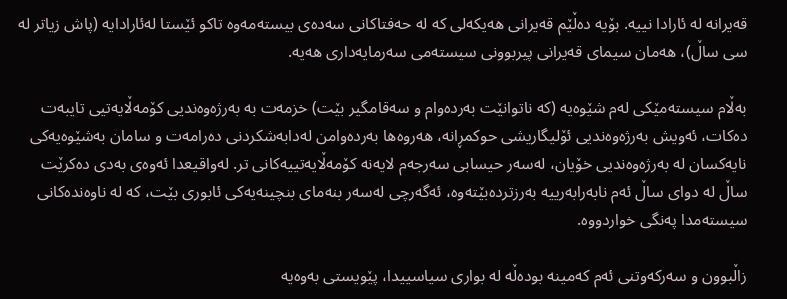قه‌يرانه‌ له‌ ئارادا نييه‌. بۆيه‌ ده‌ڵێم قه‌يرانى هه‌يكه‌لى كه‌ له‌ حه‌فتاكانى سه‌ده‌ى بيسته‌مه‌وه‌ تاكو ئێستا له‌ئارادايه‌ (پاش زياتر له‌ سى ساڵ)، هه‌مان سيماى قه‌يرانى پيربوونى سيسته‌مى سه‌رمايه‌دارى هه‌يه‌.

به‌ڵام سيسته‌مێكى له‌م شێوه‌يه‌ (كه‌ ناتوانێت به‌رده‌وام و سه‌قامگير بێت) خزمه‌ت به‌ به‌رژه‌وه‌نديى كۆمه‌ڵايه‌تيى تايبه‌ت ده‌كات، ئه‌ويش به‌رژه‌وه‌نديى ئۆليگاريشى حوكمڕانه‌، هه‌روه‌ها به‌رده‌وامن له‌دابه‌شكردنى ده‌رامه‌ت و سامان به‌شێوه‌يه‌كى نايه‌كسان له‌ به‌رژه‌وه‌نديى خۆيان، له‌سه‌ر حيسابى سه‌رجه‌م لايه‌نه‌ كۆمه‌ڵايه‌تييه‌كانى تر. له‌واقيعدا ئه‌وه‌ى به‌دى ده‌كرێت ساڵ له‌ دواى ساڵ ئه‌م نابه‌رابه‌رييه‌ به‌رزترده‌بێته‌وه‌، ئه‌گه‌رچى له‌سه‌ر بنه‌ماى بنچينه‌يه‌كى ئابورى بێت، كه‌ له‌ ناوه‌نده‌كانى سيسته‌مدا په‌نگى خواردووه‌.

زاڵبوون و سه‌ركه‌وتنى ئه‌م كه‌مينه‌ بوده‌ڵه‌ له‌ بوارى سياسييدا، پێويستى به‌وه‌يه‌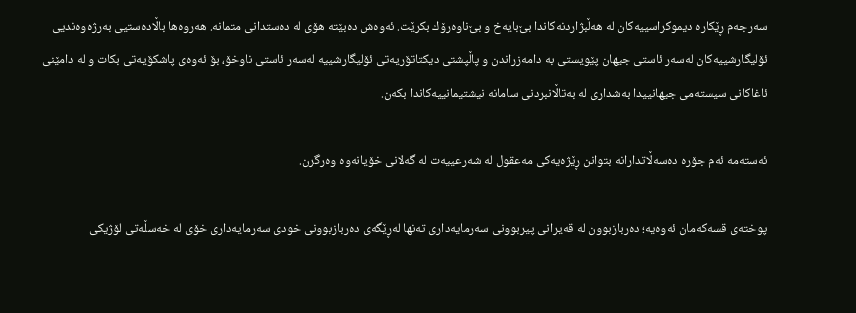سه‌رجه‌م ڕێكاره‌ ديموكراسييه‌كان له‌ هه‌ڵبژاردنه‌كاندا بێ‌بايه‌خ و بێ‌ناوه‌رۆك بكرێت. ئه‌وه‌ش ده‌بێته‌ هۆى له‌ ده‌ستدانى متمانه‌. هه‌روه‌ها باڵاده‌ستيى به‌رژه‌وه‌نديى ئۆليگارشييه‌كان له‌سه‌ر ئاستى جيهان پێويستى به‌ دامه‌زراندن و پاڵپشتى ديكتاتۆريه‌تى ئۆليگارشييه‌‌ له‌سه‌ر ئاستى ناوخۆ، بۆ ئه‌وه‌ى پاشكۆيه‌تى بكات و له‌ دامێنى ئاغاكانى سيسته‌مى جيهانييدا به‌شدارى له‌ به‌تاڵانبردنى سامانه‌ نيشتيمانييه‌كاندا بكه‌ن.

ئه‌سته‌مه‌ ئه‌م جۆره‌ ده‌سه‌ڵاتدارانه‌ بتوانن ڕێژه‌يه‌كى مه‌عقول له‌ شه‌رعييه‌ت له‌ گه‌لانى خۆيانه‌وه‌ وه‌رگرن.

پوخته‌ى قسه‌كه‌مان ئه‌وه‌يه‌؛ ده‌ربازبوون له‌ قه‌يرانى پيربوونى سه‌رمايه‌دارى ته‌نها له‌ڕێگه‌ى ده‌ربازبوونى خودى سه‌رمايه‌دارى خۆى له‌ خه‌سڵه‌تى لۆژيكى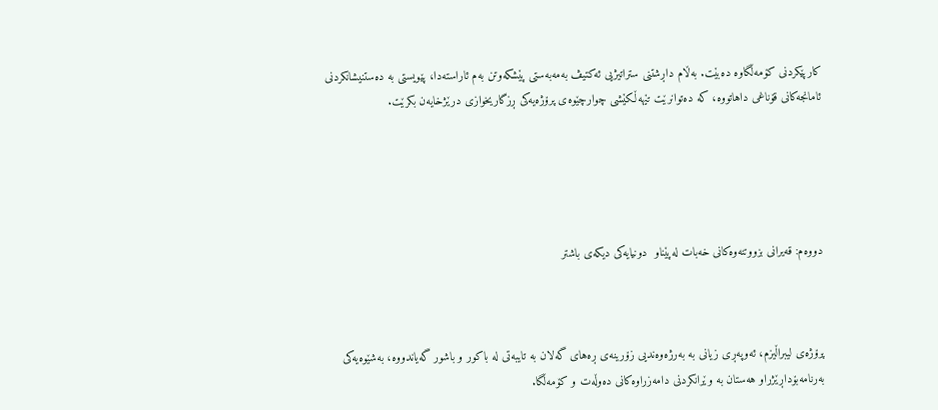كارپێكردنى كۆمه‌ڵگاوه‌ ده‌بێت. به‌ڵام داڕشتنى ستراتيژيى ئه‌كتيڤ به‌مه‌به‌ستى پێشكه‌وتن به‌م ئاراسته‌دا، پێويستى به‌ ده‌ستنيشانكردنى ئامانجه‌كانى قۆناغى داهاتووه‌، كه‌ ده‌توانرێت تێهه‌ڵكێشى چوارچێوه‌ى پرۆژه‌يه‌كى ڕزگاريخوازى درێژخايه‌ن بكرێت.





دووه‌م: قه‌يرانى بزووتنه‌وه‌كانى خه‌بات له‌پێناو  دونيايه‌كى ديكه‌ى باشتر



پرۆژه‌ى ليبراڵيزم، ئه‌وپه‌ڕى زيانى به‌ به‌رژه‌وه‌نديى زۆرينه‌ى ڕه‌هاى گه‌لان به‌ تايبه‌تى له‌ باكور و باشور گه‌ياندووه‌، به‌شێوه‌يه‌كى به‌رنامه‌بۆداڕێژراو هه‌ستان به‌ وێرانكردنى دامه‌زراوه‌كانى ده‌وڵه‌ت و كۆمه‌ڵگا.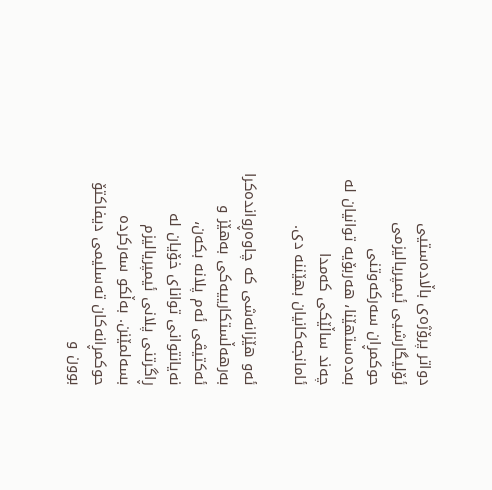دواتر پرۆژه‌ى باڵاده‌ستيى ئۆليگارشيى ئيمپرياليزمى حوكمڕان سه‌ركه‌وتنى به‌ده‌ستهێنا، هه‌ربۆيه‌ توانيان له‌ چه‌ند ساڵێكى كه‌مدا ئامانجه‌كانيان بهێننه‌ دى.

ئه‌و هێزانه‌شى كه‌ چاوه‌ڕوانده‌كرا به‌رهه‌ڵستكارييه‌كى به‌هێز و ئه‌كتيڤى ئه‌م پلانه‌ بكه‌ن، نه‌يانتوانى تواناى خۆيان له‌ ڕاگرتنى پلانى ئيمپرياليزم بسه‌لمێنن. به‌ڵكو سه‌ركرده‌ حوكمڕانه‌كان ته‌سليمى ديفاكتۆ بوون و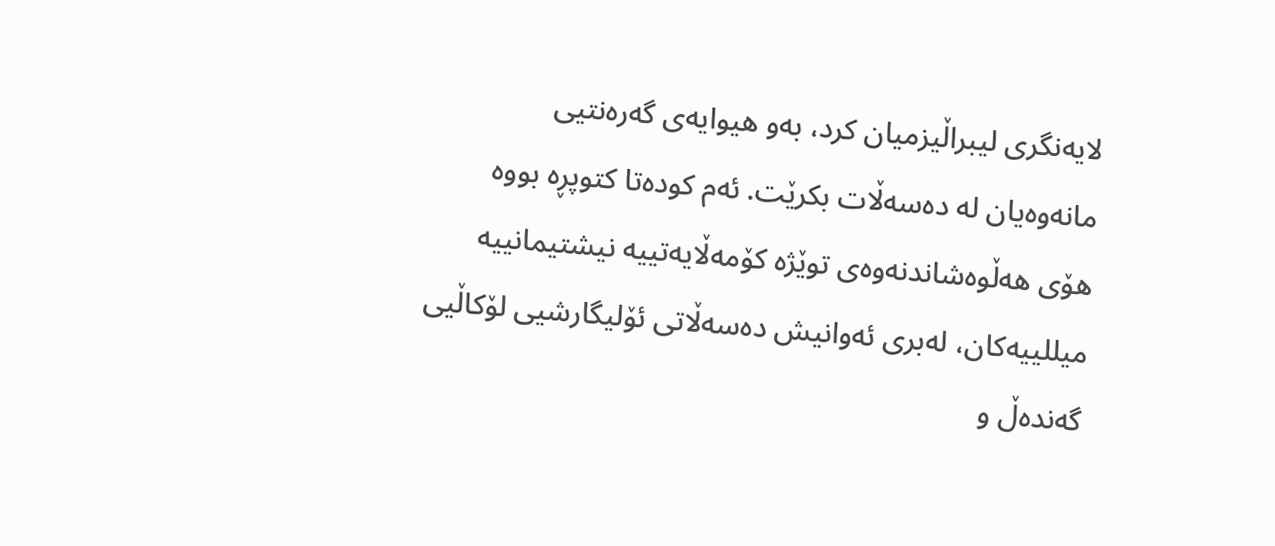لايه‌نگرى ليبراڵيزميان كرد، به‌و هيوايه‌ى گه‌ره‌نتيى مانه‌وه‌يان له‌ ده‌سه‌ڵات بكرێت. ئه‌م كوده‌تا كتوپڕه‌ بووه‌ هۆى هه‌ڵوه‌شاندنه‌وه‌ى توێژه‌ كۆمه‌ڵايه‌تييه‌ نيشتيمانييه‌ ميللييه‌كان، له‌برى ئه‌وانيش ده‌سه‌ڵاتى ئۆليگارشيى لۆكاڵيى گه‌نده‌ڵ و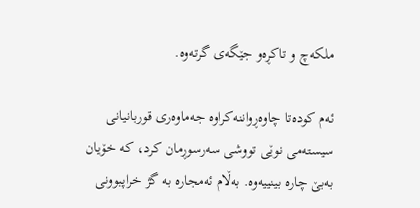ملكه‌چ و تاكڕه‌و جێگه‌ى گرته‌وه‌.

ئه‌م كوده‌تا چاوه‌ڕواننه‌كراوه‌ جه‌ماوه‌رى قوربانيانى سيسته‌مى نوێى تووشى سه‌رسوڕمان كرد، كه‌ خۆيان به‌بێ چاره‌ بينييه‌وه‌. به‌ڵام ئه‌مجاره‌ به‌ گژ خراپبوونى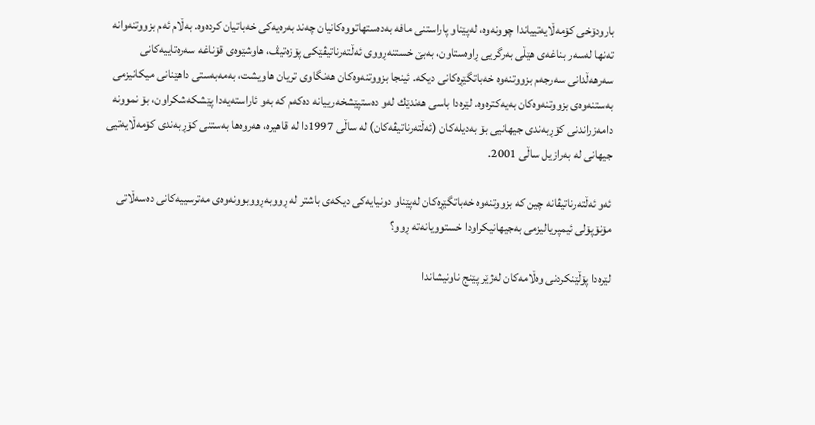بارودۆخى كۆمه‌ڵايه‌تيياندا چوونه‌وه، له‌پێناو پاراستنى مافه‌ به‌ده‌ستهاتووه‌كانيان چه‌ند به‌ره‌يه‌كى خه‌باتيان كرده‌وه‌‌. به‌ڵام ئه‌م بزووتنه‌وانه‌ ته‌نها له‌سه‌ر بناغه‌ى هێڵى به‌رگريى ڕاوه‌ستاون، به‌بێ خستنه‌ڕووى ئه‌ڵته‌رناتيڤێكى پۆزه‌تيڤ، هاوشێوه‌ى قۆناغه‌ سه‌ره‌تاييه‌كانى سه‌رهه‌ڵدانى سه‌رجه‌م بزووتنه‌وه‌ خه‌باتگێڕه‌كانى ديكه‌. ئينجا بزووتنه‌وه‌كان هه‌نگاوى تريان هاويشت، به‌مه‌به‌ستى داهێنانى ميكانيزمى به‌ستنه‌وه‌ى بزووتنه‌وه‌كان به‌يه‌كتره‌وه‌. لێره‌دا باسى هه‌ندێك له‌و ده‌ستپێشخه‌رييانه‌ ده‌كه‌م كه‌ به‌و ئاراسته‌يه‌دا پێشكه‌شكراون، بۆ نموونه‌ دامه‌زراندنى كۆڕبه‌ندى جيهانيى بۆ به‌ديله‌كان (ئه‌ڵته‌رناتيڤه‌كان) له‌ ساڵى 1997دا له‌ قاهيره‌، هه‌روه‌ها به‌ستنى كۆڕبه‌ندى كۆمه‌ڵايه‌تيى جيهانى له‌ به‌رازيل ساڵى 2001.

ئه‌و ئه‌ڵته‌ر‌ناتيڤانه‌ چين كه‌ بزووتنه‌وه‌ خه‌باتگێڕه‌كان له‌پێناو دونيايه‌كى ديكه‌ى باشتر له‌ ڕووبه‌ڕووبوونه‌وه‌ى مه‌ترسييه‌كانى ده‌سه‌ڵاتى مۆنۆپۆلى ئيمپرياليزمى به‌جيهانيكراودا خستوويانه‌ته‌ ڕوو؟

لێره‌دا پۆڵێنكردنى وه‌ڵامه‌كان له‌ژێر پێنج ناونيشاندا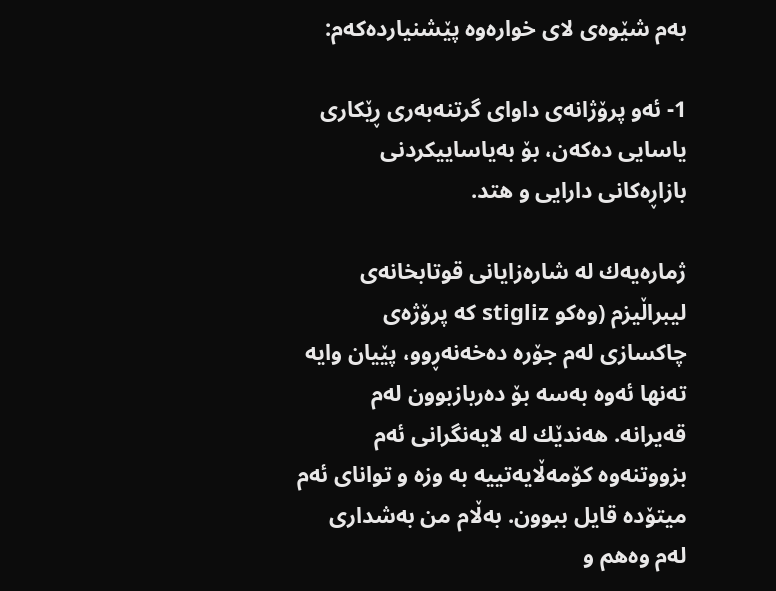به‌م شێوه‌ى لاى خواره‌وه‌ پێشنيارده‌كه‌م:

1- ئه‌و پرۆژانه‌ى داواى گرتنه‌به‌رى ڕێكارى ياسايى ده‌كه‌ن، بۆ به‌ياساييكردنى بازاڕه‌كانى دارايى و هتد.

ژماره‌يه‌ك له‌ شاره‌زايانى قوتابخانه‌ى ليبراڵيزم (وه‌كو stigliz كه‌ پرۆژه‌ى چاكسازى له‌م جۆره‌ ده‌خه‌نه‌ڕوو، پێيان وايه‌ ته‌نها ئه‌وه‌ به‌سه‌ بۆ ده‌ربازبوون له‌م قه‌يرانه‌. هه‌ندێك له‌ لايه‌نگرانى ئه‌م بزووتنه‌وه‌ كۆمه‌ڵايه‌تييه به‌ وزه‌ و تواناى ئه‌م ميتۆده‌ قايل ببوون. به‌ڵام من به‌شدارى له‌م وه‌هم و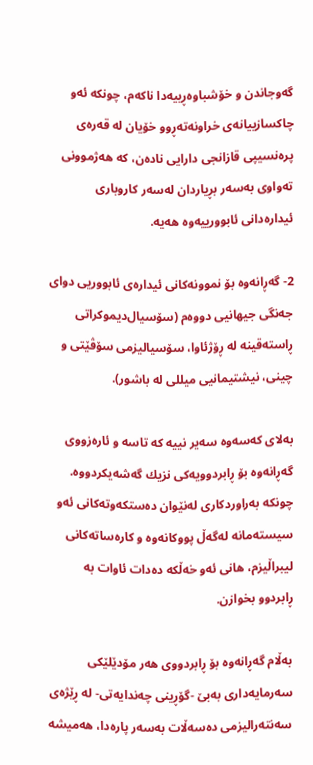گه‌وجاندن و خۆشباوه‌ڕييه‌دا ناكه‌م، چونكه‌ ئه‌و چاكسازييانه‌ى خراونه‌ته‌ڕوو خۆيان له‌ قه‌ره‌ى پره‌نسيپى قازانجى دارايى ناده‌ن، كه‌ هه‌ژموونى ته‌واوى به‌سه‌ر بڕياردان له‌سه‌ر كاروبارى ئيداره‌دانى ئابوورييه‌وه‌ هه‌يه‌.

2- گه‌ڕانه‌وه‌ بۆ نموونه‌كانى ئيداره‌ى ئابووريى دواى جه‌نگى جيهانيى دووه‌م (سۆسيال‌ديموكراتى ڕاسته‌قينه‌ له‌ ڕۆژئاوا، سۆسياليزمى سۆڤێتى و چينى، نيشتيمانيى ميللى له‌ باشور).

به‌لاى كه‌سه‌وه‌ سه‌ير نييه‌ كه‌ تاسه‌ و ئاره‌زووى گه‌ڕانه‌وه‌ بۆ ڕابردوويه‌كى نزيك گه‌شه‌يكردووه‌. چونكه‌ به‌راوردكارى له‌نێوان ده‌ستكه‌وته‌كانى ئه‌و سيسته‌مانه‌ له‌گه‌ڵ پووكانه‌وه‌ و كاره‌ساته‌كانى ليبراڵيزم، هانى ئه‌و خه‌ڵكه‌ ده‌دات ئاوات به‌ ڕابردوو بخوازن.

به‌ڵام گه‌ڕانه‌وه‌ بۆ ڕابردووى هه‌ر مۆدێلێكى سه‌رمايه‌دارى به‌بێ -گۆڕينى چه‌ندايه‌تى- له‌ ڕێژه‌ى سه‌نته‌راليزمى ده‌سه‌ڵات به‌سه‌ر پاره‌دا، هه‌ميشه‌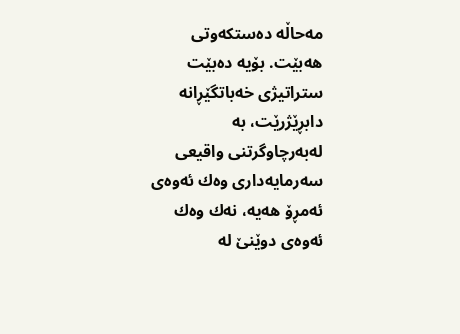مه‌حاڵه‌ ده‌ستكه‌وتى هه‌بێت. بۆيه‌ ده‌بێت ستراتيژى خه‌باتگێڕانه‌ دابڕێژرێت، به‌ له‌به‌رچاوگرتنى واقيعى سه‌رمايه‌دارى وه‌ك ئه‌وه‌ى ئه‌مڕۆ هه‌يه‌، نه‌ك وه‌ك ئه‌وه‌ى دوێنێ له‌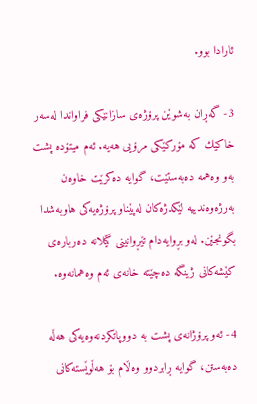ئارادا بوو.

3- گه‌ڕان به‌شوێن پرۆژه‌ى سازانێكى فراواندا له‌سه‌ر خاكێك كه‌ مۆركێكى مرۆيى هه‌يه‌. ئه‌م ميتۆده‌ پشت به‌و وه‌همه‌ ده‌به‌ستێت، گوايه‌ ده‌كرێت خاوه‌ن به‌رژه‌وه‌ندييه‌ لێكدژه‌كان له‌پێناو پرۆژه‌يه‌كى هاوبه‌شدا بگونجێن. له‌و بڕوايه‌دام تێڕوانينى گێلانه‌ ده‌رباره‌ى كێشه‌كانى ژينگه‌ ده‌چێته‌ خانه‌ى ئه‌م وه‌همانه‌وه‌.

4- ئه‌و پرۆژانه‌ى پشت به‌ دووپاتكردنه‌وه‌يه‌كى هه‌ڵه‌ ده‌به‌ستن، گوايه‌ ڕابردوو وه‌ڵام بۆ هه‌ڵوێسته‌‌كانى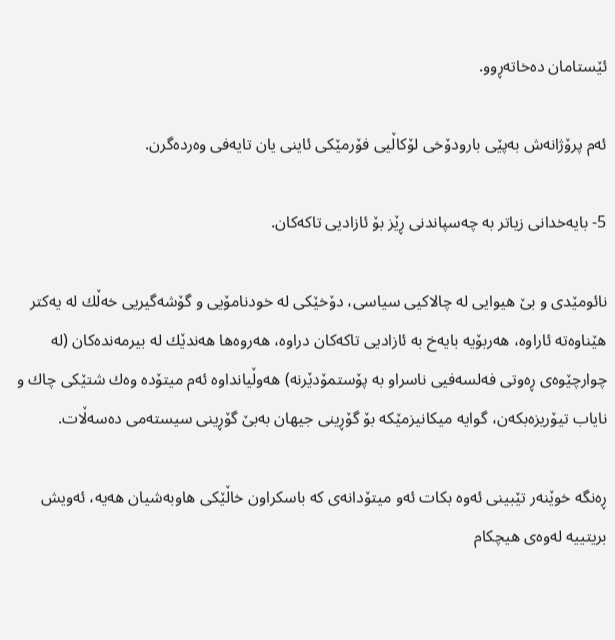ئێستامان ده‌خاته‌ڕوو.

ئه‌م پرۆژانه‌ش به‌پێى بارودۆخى لۆكاڵيى فۆرمێكى ئاينى يان تايه‌فى وه‌رده‌گرن.

5- بايه‌خدانى زياتر به‌ چه‌سپاندنى ڕێز بۆ ئازاديى تاكه‌كان.

نائومێدى و بێ هيوايى له‌ چالاكيى سياسى، دۆخێكى له‌ خودنامۆيى و گۆشه‌گيريى خه‌ڵك له‌ يه‌كتر هێناوه‌ته‌ ئاراوه‌، هه‌ربۆيه‌ بايه‌خ به‌ ئازاديى تاكه‌كان دراوه‌، هه‌روه‌ها هه‌ندێك له‌ بيرمه‌نده‌كان (له‌ چوارچێوه‌ى ڕه‌وتى فه‌لسه‌فيى ناسراو به‌ پۆستمۆدێرنه‌) هه‌وڵيانداوه‌ ئه‌م ميتۆده‌ وه‌ك شتێكى چاك و ناياب تيۆريزه‌بكه‌ن، گوايه‌ ميكانيزمێكه‌ بۆ گۆڕينى جيهان به‌بێ گۆڕينى سيسته‌مى ده‌سه‌ڵات.

ڕه‌نگه‌ خوێنه‌ر تێبينى ئه‌وه‌ بكات ئه‌و ميتۆدانه‌ى كه‌ باسكراون خاڵێكى هاوبه‌شيان هه‌يه‌، ئه‌ويش بريتييه‌ له‌وه‌ى هيچكام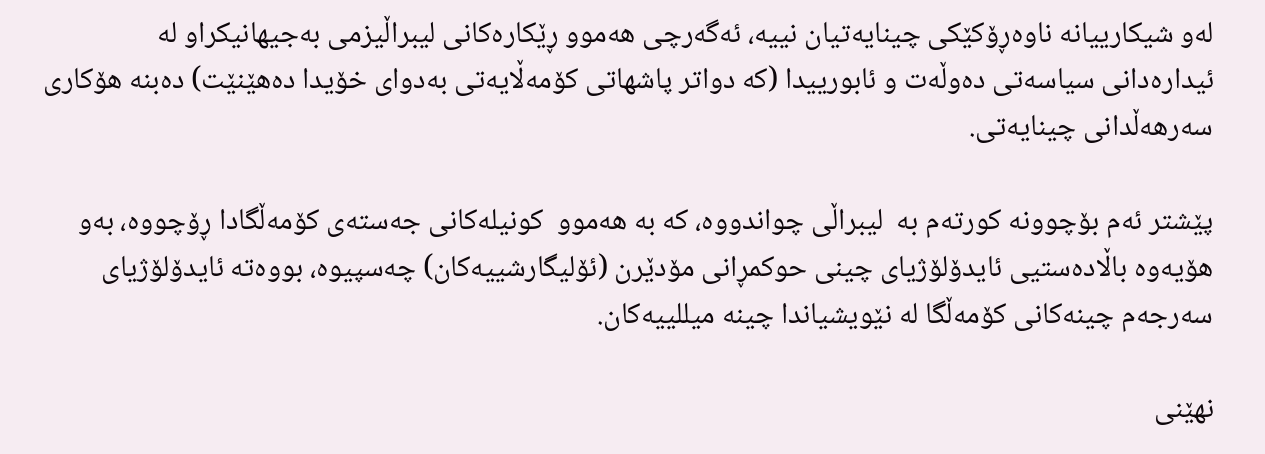له‌و شيكارييانه‌ ناوه‌ڕۆكێكى چينايه‌تيان نييه‌، ئه‌گه‌رچى هه‌موو ڕێكاره‌كانى‌ ليبراڵيزمى به‌جيهانيكراو له‌ ئيداره‌دانى سياسه‌تى ده‌وڵه‌ت و ئابورييدا (كه‌ دواتر پاشهاتى كۆمه‌ڵايه‌تى به‌دواى خۆيدا ده‌هێنێت) ده‌بنه‌ هۆكارى سه‌رهه‌ڵدانى چينايه‌تى.

پێشتر ئه‌م بۆچوونه‌ كورته‌م به‌  ليبراڵى چواندووه‌‌، كه‌ به‌ هه‌موو  كونيله‌كانى جه‌سته‌ى كۆمه‌ڵگادا ڕۆچووه‌، به‌و هۆيه‌وه‌ باڵاده‌ستيى ئايدۆلۆژياى چينى حوكمڕانى مۆدێرن (ئۆليگارشييه‌كان) چه‌سپيوه‌، بووه‌ته‌ ئايدۆلۆژياى سه‌رجه‌م چينه‌كانى كۆمه‌ڵگا له‌ نێويشياندا چينه‌ ميللييه‌كان.

نهێنى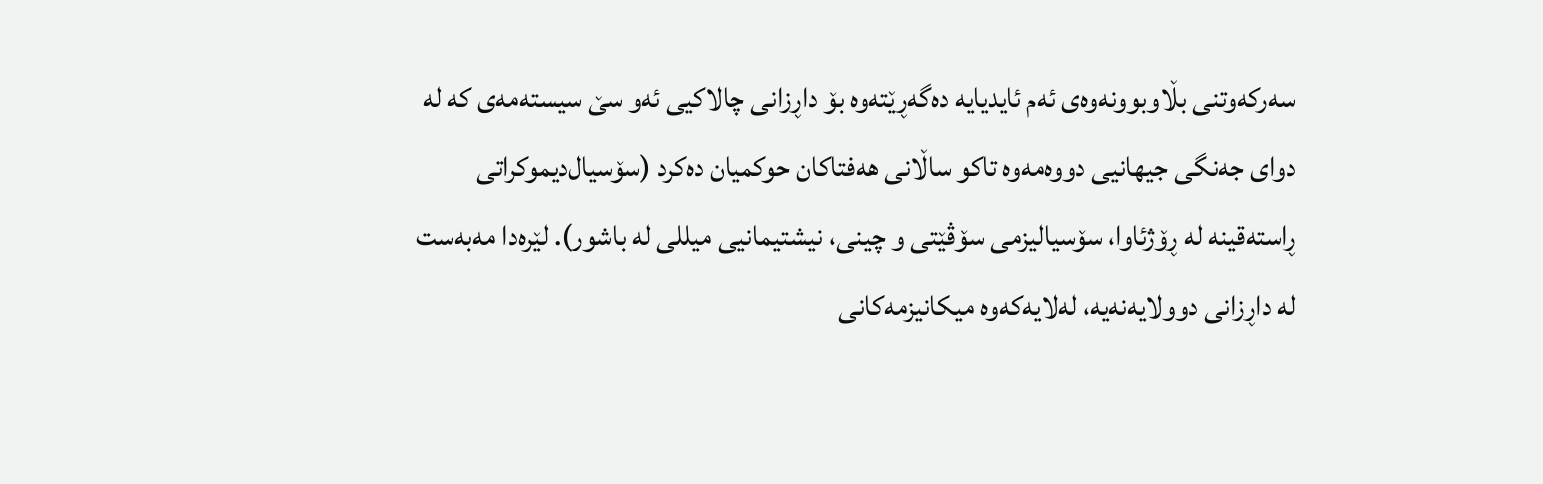سه‌ركه‌وتنى بڵاوبوونه‌وه‌ى ئه‌م ئايديايه‌ ده‌گه‌ڕێته‌وه‌ بۆ داڕزانى چالاكيى ئه‌و سێ سيسته‌مه‌ى كه‌ له‌ دواى جه‌نگى جيهانيى دووه‌مه‌وه‌ تاكو ساڵانى هه‌فتاكان حوكميان ده‌كرد (سۆسيال‌ديموكراتى ڕاسته‌قينه‌ له‌ ڕۆژئاوا، سۆسياليزمى سۆڤێتى و چينى، نيشتيمانيى ميللى له‌ باشور). لێره‌دا مه‌به‌ست له‌ داڕزانى دوولايه‌نه‌يه‌، له‌لايه‌كه‌وه‌ ميكانيزمه‌كانى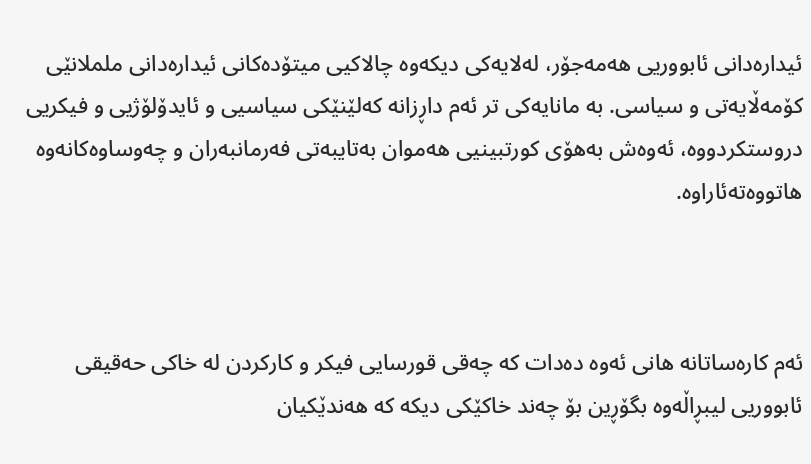ئيداره‌دانى ئابووريى هه‌مه‌جۆر، له‌لايه‌كى ديكه‌وه‌ چالاكيى ميتۆده‌كانى ئيداره‌دانى ململانێى كۆمه‌ڵايه‌تى و سياسى. به‌ مانايه‌كى تر ئه‌م داڕزانه‌ كه‌لێنێكى سياسيى و ئايدۆلۆژيى و فيكريى دروستكردووه‌، ئه‌وه‌ش به‌هۆى كورتبينيى هه‌موان به‌تايبه‌تى فه‌رمانبه‌ران و چه‌وساوه‌كانه‌وه‌ هاتووه‌ته‌ئاراوه‌.



ئه‌م كاره‌ساتانه‌ هانى ئه‌وه‌ ده‌دات كه‌ چه‌قى قورسايى فيكر و كاركردن له‌ خاكى حه‌قيقى ئابووريى ليبڕاڵه‌وه‌ بگۆڕين بۆ چه‌ند خاكێكى ديكه‌ كه‌ هه‌ندێكيان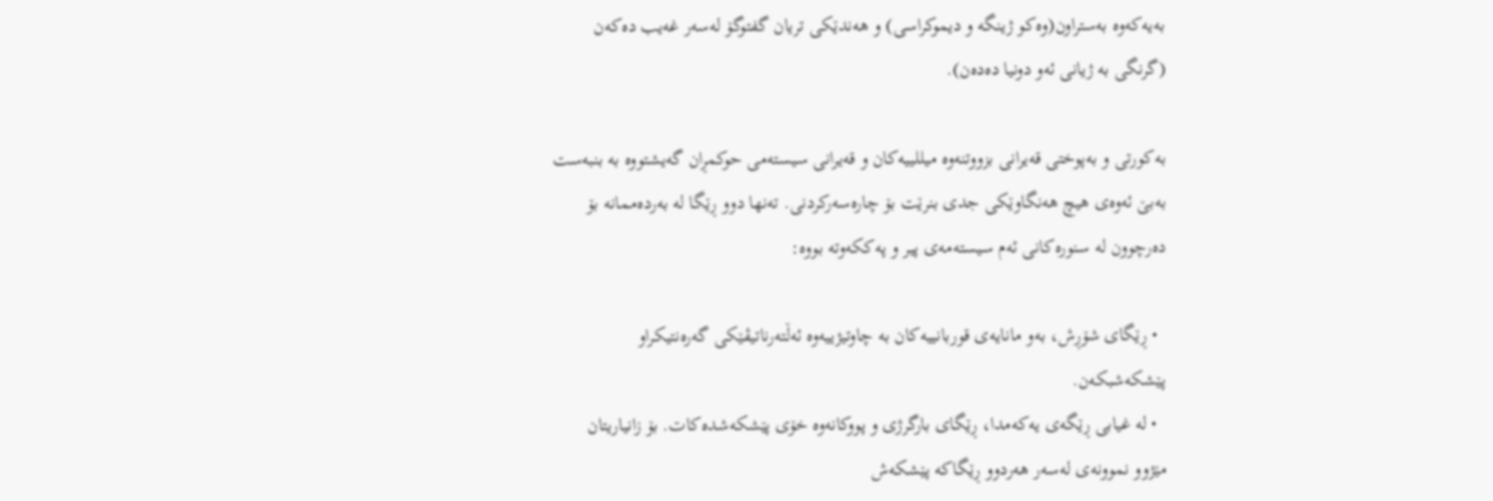به‌يه‌كه‌وه‌ به‌ستراون(وه‌كو ژينگه‌ و ديموكراسى) و هه‌ندێكى تريان گفتوگۆ له‌سه‌ر غه‌يب ده‌كه‌ن (گرنگى به‌ ژيانى ئه‌و دونيا ده‌ده‌ن).

به‌كورتى و به‌پوختى قه‌يرانى بزووتنه‌وه‌ ميللييه‌كان و قه‌يرانى سيسته‌مى حوكمڕان گه‌يشتووه‌ به‌ بنبه‌ست به‌بێ ئه‌وه‌ى هيچ هه‌نگاوێكى جدى بنرێت بۆ چاره‌سه‌ركردنى. ته‌نها دوو ڕێگا له‌ به‌رده‌ممانه‌ بۆ ده‌رچوون له‌ سنوره‌كانى ئه‌م سيسته‌مه‌ى پير و په‌ككه‌وته‌ بووه‌:

  • ڕێگاى شۆڕش، به‌و مانايه‌ى قوربانييه‌كان به‌ چاوتيژييه‌وه‌ ئه‌ڵته‌رناتيڤێكى گه‌ره‌نتيكراو پێشكه‌شبكه‌ن.
  • له‌ غيابى ڕێگه‌ى يه‌كه‌مدا، ڕێگاى بارگرژى و پووكانه‌وه‌ خۆى پێشكه‌شده‌كات. بۆ زانياريتان مێژوو نموونه‌ى له‌سه‌ر هه‌ردوو ڕێگاكه‌ پێشكه‌ش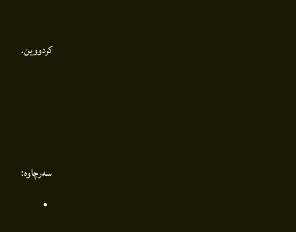كردووين.







سه‌رچاوه‌:

  •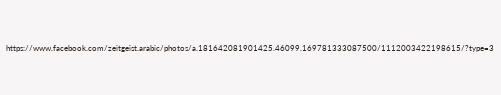https://www.facebook.com/zeitgeist.arabic/photos/a.181642081901425.46099.169781333087500/1112003422198615/?type=3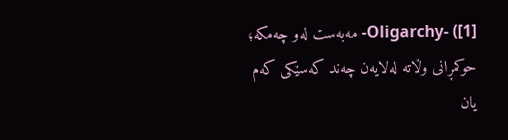[1]) -Oligarchy- مه‌به‌ست له‌و چه‌مكه‌؛ حوكمڕانى وڵاته‌ له‌لايه‌ن چه‌ند كه‌سێكى كه‌م يان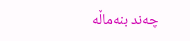چه‌ند بنه‌ماڵه‌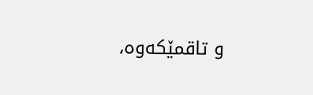و تاقمێكه‌وه‌،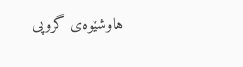هاوشێوه‌ى گروپى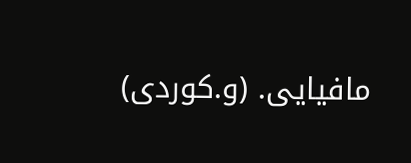مافيايى. (و.كوردى)